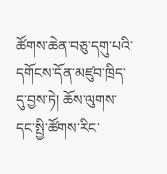ཚོགས་ཆེན་བཅུ་དགུ་པའི་དགོངས་དོན་མཛུབ་ཁྲིད་དུ་བྱས་ཏེ། ཆོས་ལུགས་དང་སྤྱི་ཚོགས་རིང་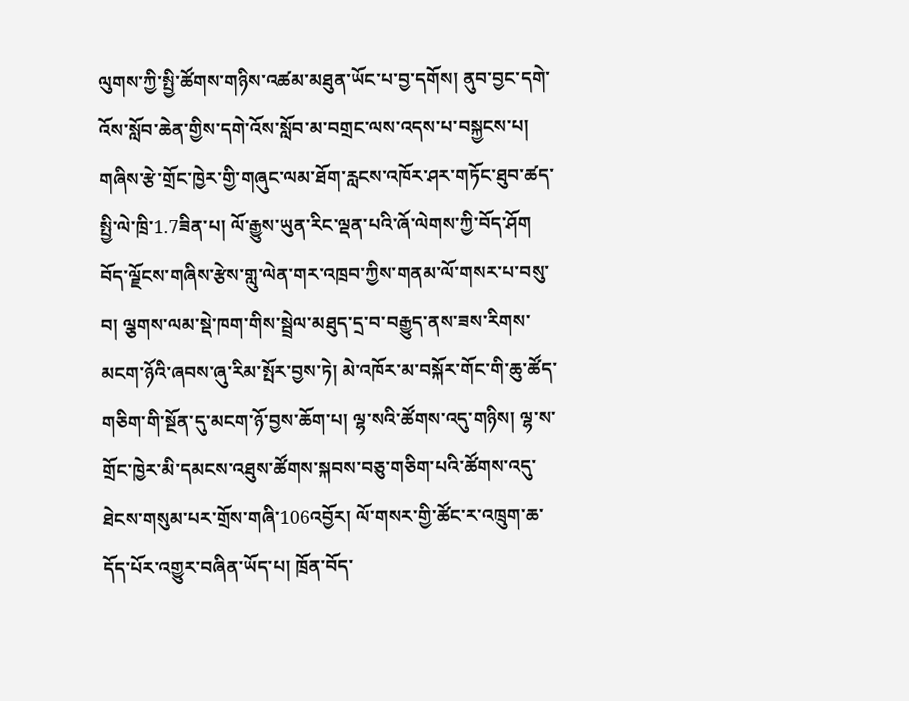ལུགས་ཀྱི་སྤྱི་ཚོགས་གཉིས་འཚམ་མཐུན་ཡོང་པ་བྱ་དགོས། ནུབ་བྱང་དགེ་འོས་སློབ་ཆེན་གྱིས་དགེ་འོས་སློབ་མ་བགྲང་ལས་འདས་པ་བསྐྱངས་པ། གཞིས་རྩེ་གྲོང་ཁྱེར་གྱི་གཞུང་ལམ་ཐོག་རླངས་འཁོར་ཤར་གཏོང་ཐུབ་ཚད་སྤྱི་ལེ་ཁྲི་1.7ཟིན་པ། ལོ་རྒྱུས་ཡུན་རིང་ལྡན་པའི་ཞོ་ལེགས་ཀྱི་བོད་ཤོག བོད་ལྗོངས་གཞིས་རྩེས་གླུ་ལེན་གར་འཁྲབ་ཀྱིས་གནམ་ལོ་གསར་པ་བསུ་བ། ལྕགས་ལམ་སྡེ་ཁག་གིས་སྦྲེལ་མཐུད་དྲ་བ་བརྒྱུད་ནས་ཟས་རིགས་མངག་ཉོའི་ཞབས་ཞུ་རིམ་སྤོར་བྱས་ཏེ། མེ་འཁོར་མ་བསྐོར་གོང་གི་ཆུ་ཚོད་གཅིག་གི་སྔོན་དུ་མངག་ཉོ་བྱས་ཆོག་པ། ལྷ་སའི་ཚོགས་འདུ་གཉིས། ལྷ་ས་གྲོང་ཁྱེར་མི་དམངས་འཐུས་ཚོགས་སྐབས་བཅུ་གཅིག་པའི་ཚོགས་འདུ་ཐེངས་གསུམ་པར་གྲོས་གཞི་106འབྱོར། ལོ་གསར་གྱི་ཚོང་ར་འཁྲུག་ཆ་དོད་པོར་འགྱུར་བཞིན་ཡོད་པ། ཁྲོན་བོད་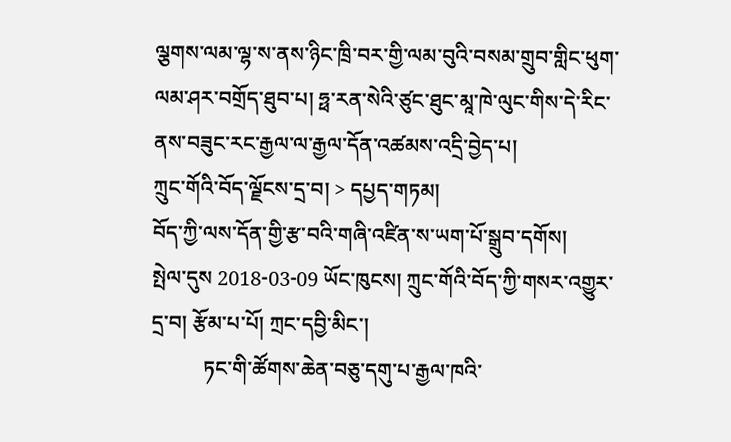ལྕགས་ལམ་ལྷ་ས་ནས་ཉིང་ཁྲི་བར་གྱི་ལམ་བུའི་བསམ་གྲུབ་གླིང་ཕུག་ལམ་ཤར་བགྲོད་ཐུབ་པ། ཧྥ་རན་སེའི་ཙུང་ཐུང་མཱ་ཁེ་ལུང་གིས་དེ་རིང་ནས་བཟུང་རང་རྒྱལ་ལ་རྒྱལ་དོན་འཚམས་འདྲི་བྱེད་པ།
ཀྲུང་གོའི་བོད་ལྗོངས་དྲ་བ། > དཔྱད་གཏམ།
བོད་ཀྱི་ལས་དོན་གྱི་རྩ་བའི་གཞི་འཛིན་ས་ཡག་པོ་སྒྲུབ་དགོས།
སྤེལ་དུས 2018-03-09 ཡོང་ཁུངས། ཀྲུང་གོའི་བོད་ཀྱི་གསར་འགྱུར་དྲ་བ། རྩོམ་པ་པོ། ཀྲང་དབྱི་མིང་།
          ཏང་གི་ཚོགས་ཆེན་བཅུ་དགུ་པ་རྒྱལ་ཁའི་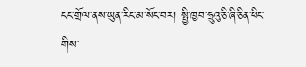ངང་གྲོལ་ནས་ཡུན་རིང་མ་སོང་བར། སྤྱི་ཁྱབ་ཧྲུའུ་ཅི་ཞི་ཅིན་ཕིང་གིས་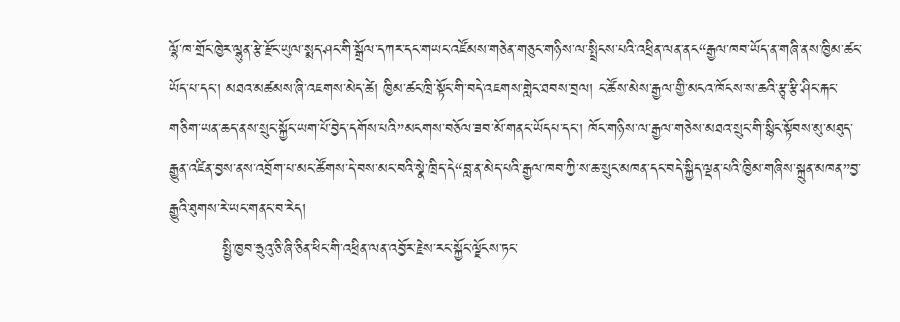ལྷོ་ཁ་གྲོང་ཁྱེར་ལྷུན་རྩེ་རྫོང་ཡུལ་སྨད་ཤང་གི་སྒྲོལ་དཀར་དང་གཡང་འཛོམས་གཅེན་གཅུང་གཉིས་ལ་སྤྲིངས་པའི་འཕྲིན་ལན་ནང“རྒྱལ་ཁབ་ཡོད་ན་གཞི་ནས་ཁྱིམ་ཚང་ཡོད་པ་དང་། མཐའ་མཚམས་ཞི་འཇགས་མེད་ཚེ། ཁྱིམ་ཚང་ཁྲི་སྟོང་གི་བདེ་འཇགས་གླེང་ཐབས་བྲལ། ང་ཚོས་མེས་རྒྱལ་གྱི་མངའ་ཁོངས་ས་ཆའི་རྩྭ་རྩི་ཤིང་རྐང་གཅིག་ཡན་ཆད་ནས་སྲུང་སྐྱོང་ཡག་པོ་བྱེད་དགོས་པའི”མངགས་བཅོལ་ཟབ་མོ་གནང་ཡོདཔ་དང་། ཁོང་གཉིས་ལ་རྒྱལ་གཅེས་མཐའ་སྲུང་གི་སྙིང་སྟོབས་མུ་མཐུད་རྒྱུན་འཛིན་བྱས་ནས་འབྲོག་པ་མང་ཚོགས་དེ་བས་མང་བའི་སྣེ་ཁྲིད་དེ“བླ་ན་མེད་པའི་རྒྱལ་ཁབ་ཀྱི་ས་ཆ་སྲུང་མཁན་དང་བདེ་སྐྱིད་ལྡན་པའི་ཁྱིམ་གཞིས་སྐྲུན་མཁན”བྱ་རྒྱུའི་ཐུགས་རེ་ཡང་གནང་བ་རེད།
          སྤྱི་ཁྱབ་ཧྲུའུ་ཅི་ཞི་ཅིན་ཕིང་གི་འཕྲིན་ལན་འབྱོར་རྗེས་རང་སྐྱོང་ལྗོངས་ཏང་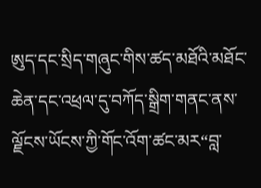ཨུད་དང་སྲིད་གཞུང་གིས་ཚད་མཐོའི་མཐོང་ཆེན་དང་འཕྲལ་དུ་བཀོད་སྒྲིག་གནང་ནས་ལྗོངས་ཡོངས་ཀྱི་གོང་འོག་ཚང་མར“བླ་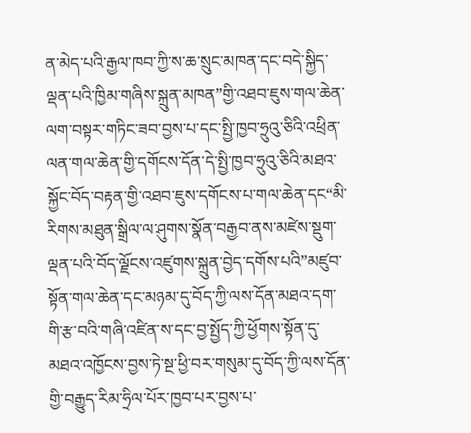ན་མེད་པའི་རྒྱལ་ཁབ་ཀྱི་ས་ཆ་སྲུང་མཁན་དང་བདེ་སྐྱིད་ལྡན་པའི་ཁྱིམ་གཞིས་སྐྲུན་མཁན”གྱི་འཐབ་ཇུས་གལ་ཆེན་ལག་བསྟར་གཏིང་ཟབ་བྱས་པ་དང་སྤྱི་ཁྱབ་ཧྲུའུ་ཅིའི་འཕྲིན་ལན་གལ་ཆེན་གྱི་དགོངས་དོན་དེ་སྤྱི་ཁྱབ་ཧྲུའུ་ཅིའི་མཐའ་སྐྱོང་བོད་བརྟན་གྱི་འཐབ་ཇུས་དགོངས་པ་གལ་ཆེན་དང“མི་རིགས་མཐུན་སྒྲིལ་ལ་ཤུགས་སྣོན་བརྒྱབ་ནས་མཛེས་སྡུག་ལྡན་པའི་བོད་ལྗོངས་འཛུགས་སྐྲུན་བྱེད་དགོས་པའི”མཛུབ་སྟོན་གལ་ཆེན་དང་མཉམ་དུ་བོད་ཀྱི་ལས་དོན་མཐའ་དག་གི་རྩ་བའི་གཞི་འཛིན་ས་དང་བྱ་སྤྱོད་ཀྱི་ཕྱོགས་སྟོན་དུ་མཐའ་འཁྱོངས་བྱས་ཏེ་སྔ་ཕྱི་བར་གསུམ་དུ་བོད་ཀྱི་ལས་དོན་གྱི་བརྒྱུད་རིམ་ཧྲིལ་པོར་ཁྱབ་པར་བྱས་པ་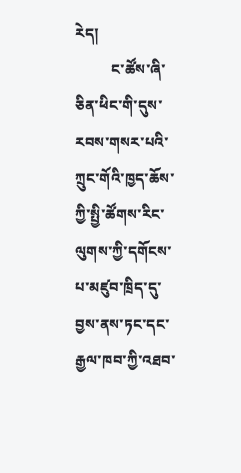རེད།
          ང་ཚོས་ཞི་ཅིན་ཕིང་གི་དུས་རབས་གསར་པའི་ཀྲུང་གོའི་ཁྱད་ཆོས་ཀྱི་སྤྱི་ཚོགས་རིང་ལུགས་ཀྱི་དགོངས་པ་མཛུབ་ཁྲིད་དུ་བྱས་ནས་ཏང་དང་རྒྱལ་ཁབ་ཀྱི་འཐབ་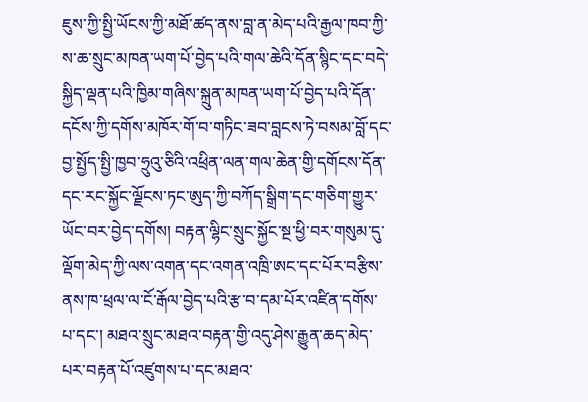ཇུས་ཀྱི་སྤྱི་ཡོངས་ཀྱི་མཐོ་ཚད་ནས་བླ་ན་མེད་པའི་རྒྱལ་ཁབ་ཀྱི་ས་ཆ་སྲུང་མཁན་ཡག་པོ་བྱེད་པའི་གལ་ཆེའི་དོན་སྙིང་དང་བདེ་སྐྱིད་ལྡན་པའི་ཁྱིམ་གཞིས་སྐྲུན་མཁན་ཡག་པོ་བྱེད་པའི་དོན་དངོས་ཀྱི་དགོས་མཁོར་གོ་བ་གཏིང་ཟབ་བླངས་ཏེ་བསམ་བློ་དང་བྱ་སྤྱོད་སྤྱི་ཁྱབ་ཧྲུའུ་ཅིའི་འཕྲིན་ལན་གལ་ཆེན་གྱི་དགོངས་དོན་དང་རང་སྐྱོང་ལྗོངས་ཏང་ཨུད་ཀྱི་བཀོད་སྒྲིག་དང་གཅིག་གྱུར་ཡོང་བར་བྱེད་དགོས། བརྟན་ལྷིང་སྲུང་སྐྱོང་སྔ་ཕྱི་བར་གསུམ་དུ་ལྡོག་མེད་ཀྱི་ལས་འགན་དང་འགན་འཁྲི་ཨང་དང་པོར་བརྩིས་ནས་ཁ་ཕྲལ་ལ་ངོ་རྒོལ་བྱེད་པའི་རྩ་བ་དམ་པོར་འཛིན་དགོས་པ་དང་། མཐའ་སྲུང་མཐའ་བརྟན་གྱི་འདུ་ཤེས་རྒྱུན་ཆད་མེད་པར་བརྟན་པོ་འཛུགས་པ་དང་མཐའ་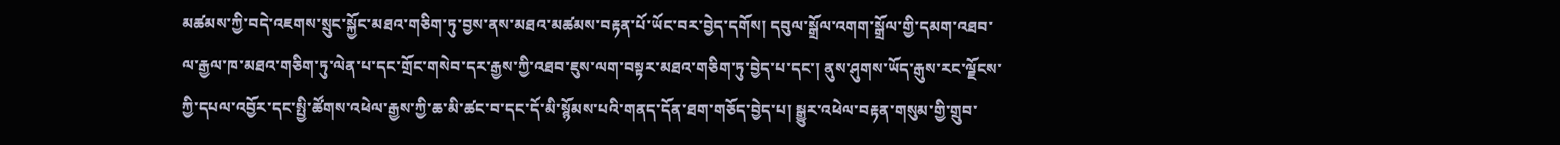མཚམས་ཀྱི་བདེ་འཇགས་སྲུང་སྐྱོང་མཐའ་གཅིག་ཏུ་བྱས་ནས་མཐའ་མཚམས་བརྟན་པོ་ཡོང་བར་བྱེད་དགོས། དབུལ་སྒྲོལ་འགག་སྒྲོལ་གྱི་དམག་འཐབ་ལ་རྒྱལ་ཁ་མཐའ་གཅིག་ཏུ་ལེན་པ་དང་གྲོང་གསེབ་དར་རྒྱས་ཀྱི་འཐབ་ཇུས་ལག་བསྟར་མཐའ་གཅིག་ཏུ་བྱེད་པ་དང་། ནུས་ཤུགས་ཡོད་རྒུས་རང་ལྗོངས་ཀྱི་དཔལ་འབྱོར་དང་སྤྱི་ཚོགས་འཕེལ་རྒྱས་ཀྱི་ཆ་མི་ཚང་བ་དང་དོ་མི་སྙོམས་པའི་གནད་དོན་ཐག་གཅོད་བྱེད་པ། སྒྱུར་འཕེལ་བརྟན་གསུམ་གྱི་གྲུབ་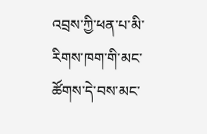འབྲས་ཀྱི་ཕན་པ་མི་རིགས་ཁག་གི་མང་ཚོགས་དེ་བས་མང་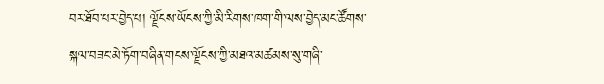བར་ཐོབ་པར་བྱེད་པ། ལྗོངས་ཡོངས་ཀྱི་མི་རིགས་ཁག་གི་ལས་བྱེད་མང་ཚོགས་སྐལ་བཟང་མེ་ཏོག་བཞིན་གངས་ལྗོངས་ཀྱི་མཐའ་མཚམས་སུ་གཞི་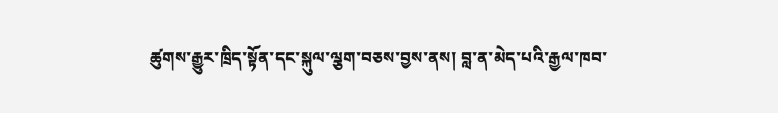ཚུགས་རྒྱུར་ཁྲིད་སྟོན་དང་སྐུལ་ལྕག་བཅས་བྱས་ནས། བླ་ན་མེད་པའི་རྒྱལ་ཁབ་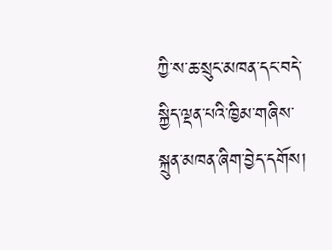ཀྱི་ས་ཆ་སྲུང་མཁན་དང་བདེ་སྐྱིད་ལྡན་པའི་ཁྱིམ་གཞིས་སྐྲུན་མཁན་ཞིག་བྱེད་དགོས།